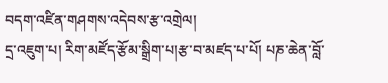བདག་འཛིན་གཤགས་འདེབས་རྩ་འགྲེལ།
དྲ་འཇུག་པ། རིག་མཛོད་རྩོམ་སྒྲིག་པ།རྩ་བ་མཛད་པ་པོ། པཎ་ཆེན་བློ་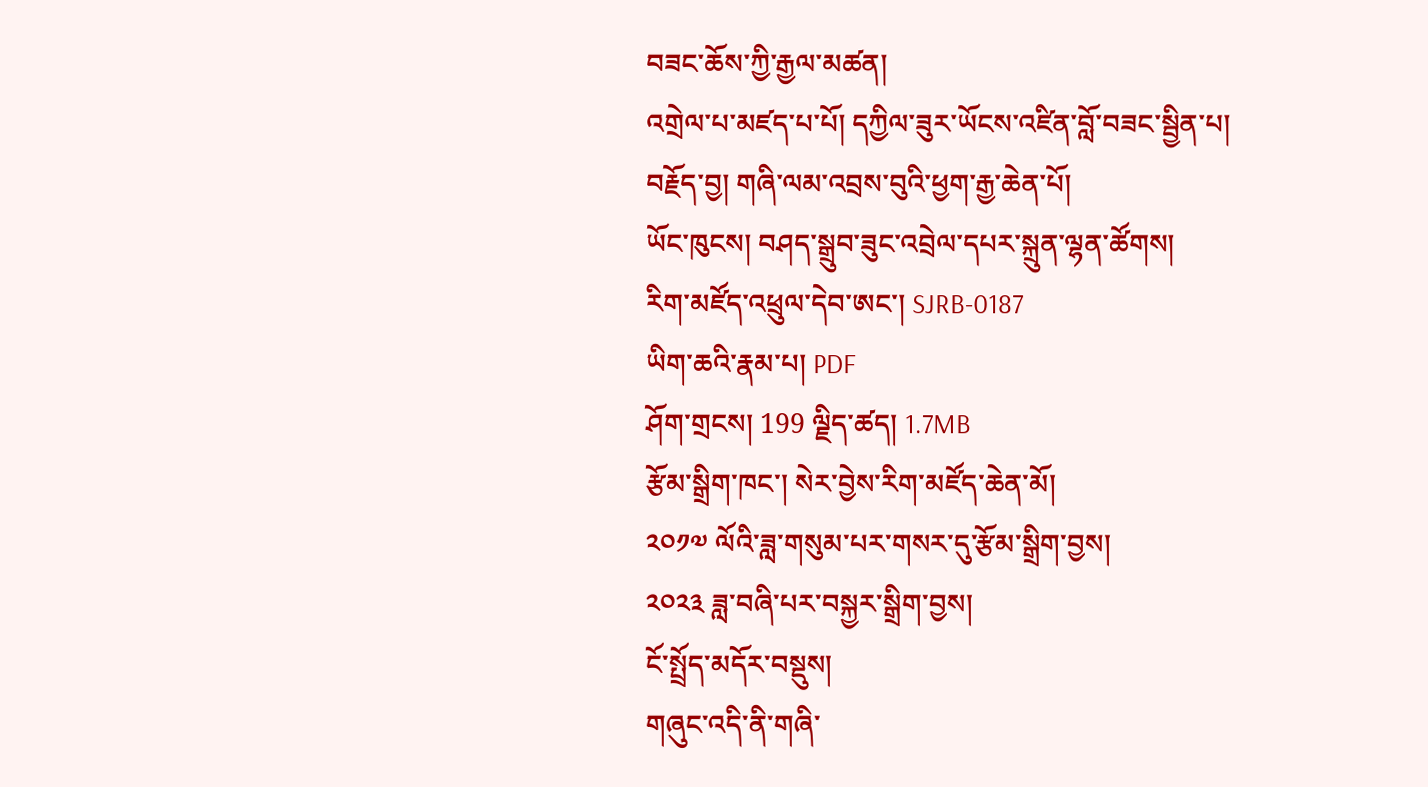བཟང་ཆོས་ཀྱི་རྒྱལ་མཚན།
འགྲེལ་པ་མཛད་པ་པོ། དཀྱིལ་ཟུར་ཡོངས་འཛིན་བློ་བཟང་སྦྱིན་པ།
བརྗོད་བྱ། གཞི་ལམ་འབྲས་བུའི་ཕྱག་རྒྱ་ཆེན་པོ།
ཡོང་ཁུངས། བཤད་སྒྲུབ་ཟུང་འབྲེལ་དཔར་སྐྲུན་ལྷན་ཚོགས།
རིག་མཛོད་འཕྲུལ་དེབ་ཨང་། SJRB-0187
ཡིག་ཆའི་རྣམ་པ། PDF
ཤོག་གྲངས། 199 ལྗིད་ཚད། 1.7MB
རྩོམ་སྒྲིག་ཁང་། སེར་བྱེས་རིག་མཛོད་ཆེན་མོ།
༢༠༡༧ ལོའི་ཟླ་གསུམ་པར་གསར་དུ་རྩོམ་སྒྲིག་བྱས།
༢༠༢༣ ཟླ་བཞི་པར་བསྐྱར་སྒྲིག་བྱས།
ངོ་སྤྲོད་མདོར་བསྡུས།
གཞུང་འདི་ནི་གཞི་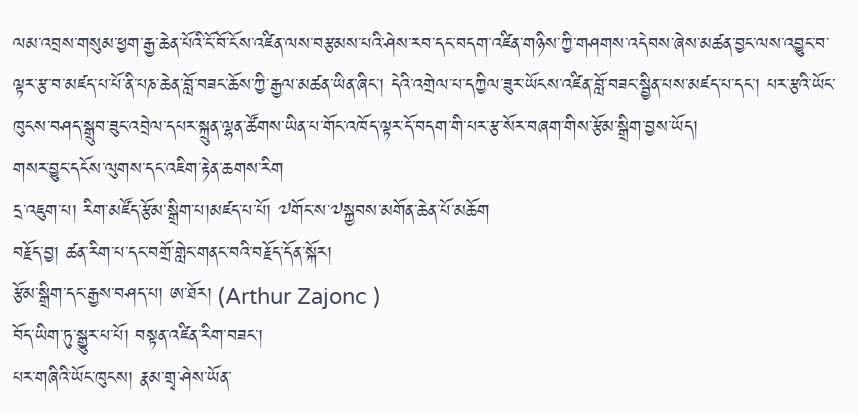ལམ་འབྲས་གསུམ་ཕྱག་རྒྱ་ཆེན་པོའི་ངོ་བོ་ངོས་འཛིན་ལས་བརྩམས་པའི་ཤེས་རབ་དང་བདག་འཛིན་གཉིས་ཀྱི་གཤགས་འདེབས་ཞེས་མཚན་བྱང་ལས་འབྱུང་བ་ལྟར་རྩ་བ་མཛད་པ་པོ་ནི་པཎ་ཆེན་བློ་བཟང་ཆོས་ཀྱི་རྒྱལ་མཚན་ཡིན་ཞིང་། དེའི་འགྲེལ་པ་དཀྱིལ་ཟུར་ཡོངས་འཛིན་བློ་བཟང་སྦྱིན་པས་མཛད་པ་དང་། པར་རྩའི་ཡོང་ཁུངས་བཤད་སྒྲུབ་ཟུང་འབྲེལ་དཔར་སྐྲུན་ལྷན་ཚོགས་ཡིན་པ་གོང་འཁོད་ལྟར་དོ་བདག་གི་པར་རྩ་སོར་བཞག་གིས་རྩོམ་སྒྲིག་བྱས་ཡོད།
གསར་བྱུང་དངོས་ལུགས་དང་འཇིག་རྟེན་ཆགས་རིག
དྲ་འཇུག་པ། རིག་མཛོད་རྩོམ་སྒྲིག་པ།མཛད་པ་པོ། ༧གོང་ས་༧སྐྱབས་མགོན་ཆེན་པོ་མཆོག
བརྗོད་བྱ། ཚན་རིག་པ་དང་བགྲོ་གླེང་གནང་བའི་བརྗོད་དོན་སྐོར།
རྩོམ་སྒྲིག་དང་རྒྱས་བཤད་པ། ཨ་ཐོར། (Arthur Zajonc )
བོད་ཡིག་ཏུ་སྒྱུར་པ་པོ། བསྟན་འཛིན་རིག་བཟང་།
པར་གཞིའི་ཡོང་ཁུངས། རྣམ་གྲྭ་ཤེས་ཡོན་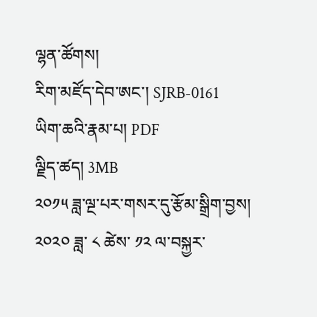ལྷན་ཚོགས།
རིག་མཛོད་དེབ་ཨང་། SJRB-0161
ཡིག་ཆའི་རྣམ་པ། PDF
ལྗིད་ཚད། 3MB
༢༠༡༥ ཟླ་ལྔ་པར་གསར་དུ་རྩོམ་སྒྲིག་བྱས།
༢༠༢༠ ཟླ་ ༨ ཚེས་ ༡༢ ལ་བསྐྱར་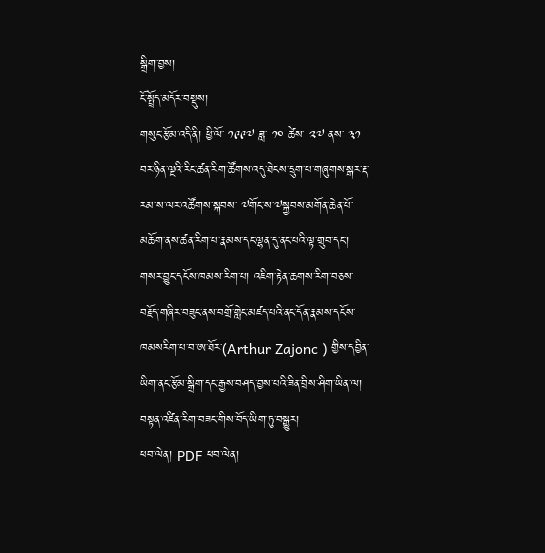སྒྲིག་བྱས།
ངོ་སྤྲོད་མདོར་བསྡུས།
གསུང་རྩོམ་འདི་ནི། ཕྱི་ལོ་ ༡༩༩༧ ཟླ་ ༡༠ ཚེས་ ༢༧ ནས་ ༣༡ བར་ཉིན་ལྔའི་རིང་ཚན་རིག་ཚོགས་འདུ་ཐེངས་དྲུག་པ་གཞུགས་སྒར་རྡ་རམ་ས་ལར་འཚོགས་སྐབས་ ༧གོང་ས་༧སྐྱབས་མགོན་ཆེན་པོ་མཆོག་ནས་ཚན་རིག་པ་རྣམས་དང་ལྷན་དུ་ནང་པའི་ལྟ་གྲུབ་དང་། གསར་བྱུང་དངོས་ཁམས་རིག་པ། འཇིག་རྟེན་ཆགས་རིག་བཅས་བརྗོད་གཞིར་བཟུང་ནས་བགྲོ་གླེང་མཛད་པའི་ནང་དོན་རྣམས་དངོས་ཁམསརིག་པ་བ་ཨ་ཐོར་(Arthur Zajonc ) གྱིས་དབྱིན་ཡིག་ནང་རྩོམ་སྒྲིག་དང་རྒྱས་བཤད་བྱས་པའི་ཟིན་བྲིས་ཤིག་ཡིན་ལ། བསྟན་འཛིན་རིག་བཟང་གིས་བོད་ཡིག་ཏུ་བསྒྱུར།
ཕབ་ལེན། PDF ཕབ་ལེན།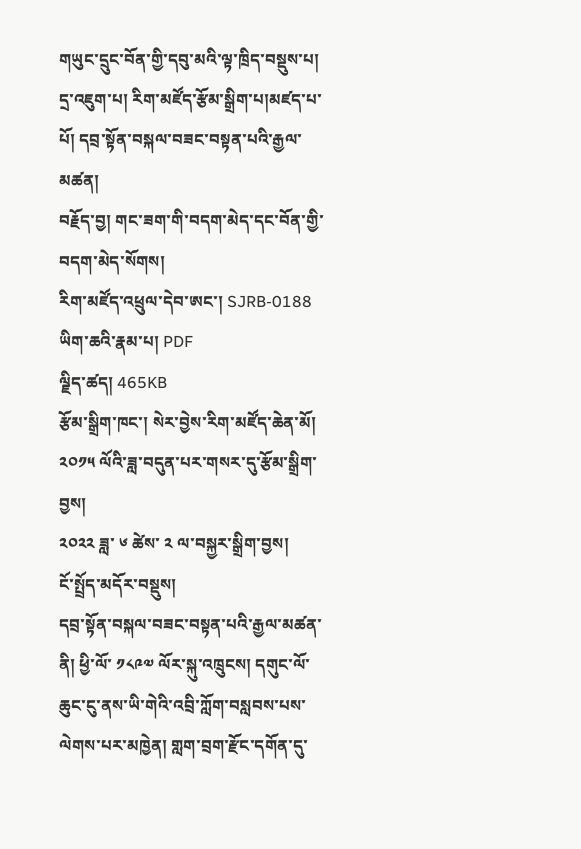གཡུང་དྲུང་བོན་གྱི་དབུ་མའི་ལྟ་ཁྲིད་བསྡུས་པ།
དྲ་འཇུག་པ། རིག་མཛོད་རྩོམ་སྒྲིག་པ།མཛད་པ་པོ། དབྲ་སྟོན་བསྐལ་བཟང་བསྟན་པའི་རྒྱལ་མཚན།
བརྗོད་བྱ། གང་ཟག་གི་བདག་མེད་དང་བོན་གྱི་བདག་མེད་སོགས།
རིག་མཛོད་འཕྲུལ་དེབ་ཨང་། SJRB-0188
ཡིག་ཆའི་རྣམ་པ། PDF
ལྗིད་ཚད། 465KB
རྩོམ་སྒྲིག་ཁང་། སེར་བྱེས་རིག་མཛོད་ཆེན་མོ།
༢༠༡༥ ལོའི་ཟླ་བདུན་པར་གསར་དུ་རྩོམ་སྒྲིག་བྱས།
༢༠༢༢ ཟླ་ ༦ ཚེས་ ༢ ལ་བསྐྱར་སྒྲིག་བྱས།
ངོ་སྤྲོད་མདོར་བསྡུས།
དབྲ་སྟོན་བསྐལ་བཟང་བསྟན་པའི་རྒྱལ་མཚན་ནི། ཕྱི་ལོ་ ༡༨༩༧ ལོར་སྐུ་འཁྲུངས། དགུང་ལོ་ཆུང་ངུ་ནས་ཡི་གེའི་འབྲི་ཀློག་བསླབས་པས་ལེགས་པར་མཁྱེན། གླག་བྲག་རྫོང་དགོན་དུ་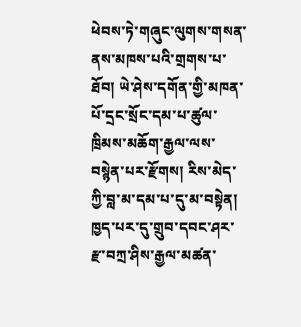ཕེབས་ཏེ་གཞུང་ལུགས་གསན་ནས་མཁས་པའི་གྲགས་པ་ཐོབ། ཡེ་ཤེས་དགོན་གྱི་མཁན་པོ་དྲང་སྲོང་དམ་པ་ཚུལ་ཁྲིམས་མཆོག་རྒྱལ་ལས་བསྙེན་པར་རྫོགས། རིས་མེད་ཀྱི་བླ་མ་དམ་པ་དུ་མ་བསྟེན། ཁྱད་པར་དུ་གྲུབ་དབང་ཤར་རྫ་བཀྲ་ཤིས་རྒྱལ་མཚན་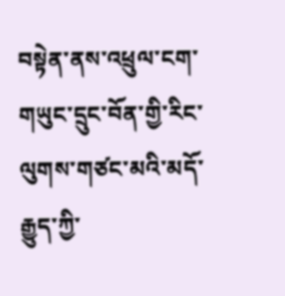བསྟེན་ནས་འཕྲུལ་ངག་གཡུང་དྲུང་བོན་གྱི་རིང་ལུགས་གཙང་མའི་མདོ་རྒྱུད་ཀྱི་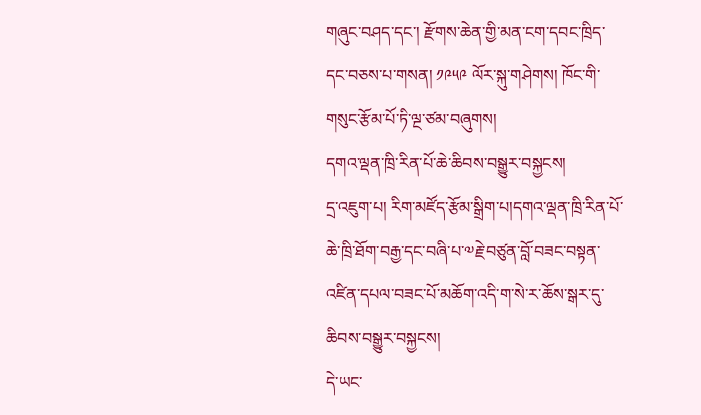གཞུང་བཤད་དང་། རྫོགས་ཆེན་གྱི་མན་ངག་དབང་ཁྲིད་དང་བཅས་པ་གསན། ༡༩༥༩ ལོར་སྐུ་གཤེགས། ཁོང་གི་གསུང་རྩོམ་པོ་ཏི་ལྔ་ཙམ་བཞུགས།
དགའ་ལྡན་ཁྲི་རིན་པོ་ཆེ་ཆིབས་བསྒྱུར་བསྐྱངས།
དྲ་འཇུག་པ། རིག་མཛོད་རྩོམ་སྒྲིག་པ།དགའ་ལྡན་ཁྲི་རིན་པོ་ཆེ་ཁྲི་ཐོག་བརྒྱ་དང་བཞི་པ་༧རྗེ་བཙུན་བློ་བཟང་བསྟན་འཛིན་དཔལ་བཟང་པོ་མཆོག་འདི་ག་སེ་ར་ཆོས་སྒར་དུ་ཆིབས་བསྒྱུར་བསྐྱངས།
དེ་ཡང་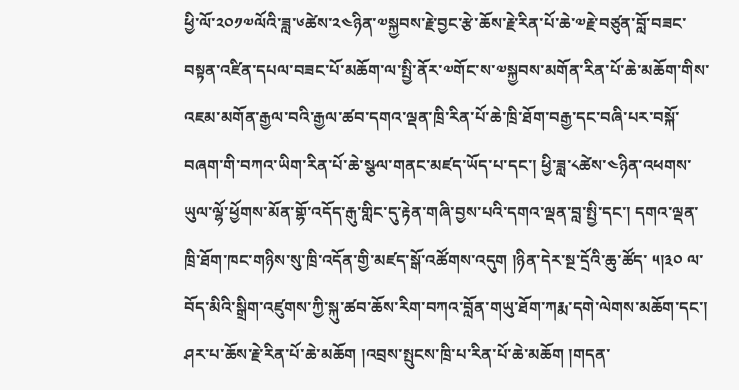ཕྱི་ལོ་༢༠༡༧ལོའི་ཟླ་༦ཚེས་༢༤ཉིན་༧སྐྱབས་རྗེ་བྱང་རྩེ་ཆོས་རྗེ་རིན་པོ་ཆེ་༧རྗེ་བཙུན་བློ་བཟང་བསྟན་འཛིན་དཔལ་བཟང་པོ་མཆོག་ལ་སྤྱི་ནོར་༧གོང་ས་༧སྐྱབས་མགོན་རིན་པོ་ཆེ་མཆོག་གིས་འཇམ་མགོན་རྒྱལ་བའི་རྒྱལ་ཚབ་དགའ་ལྡན་ཁྲི་རིན་པོ་ཆེ་ཁྲི་ཐོག་བརྒྱ་དང་བཞི་པར་བསྐོ་བཞག་གི་བཀའ་ཡིག་རིན་པོ་ཆེ་སྩལ་གནང་མཛད་ཡོད་པ་དང་། ཕྱི་ཟླ་༨ཚེས་༤ཉིན་འཕགས་ཡུལ་ལྷོ་ཕྱོགས་མོན་གྷོ་འདོད་རྒུ་གླིང་དུ་རྟེན་གཞི་བྱས་པའི་དགའ་ལྡན་བླ་སྤྱི་དང་། དགའ་ལྡན་ཁྲི་ཐོག་ཁང་གཉིས་སུ་ཁྲི་འདོན་གྱི་མཛད་སྒོ་འཚོགས་འདུག །ཉིན་དེར་སྔ་དྲོའི་ཆུ་ཚོད་ ༥།༣༠ ལ་བོད་མིའི་སྒྲིག་འཛུགས་ཀྱི་སྐུ་ཚབ་ཆོས་རིག་བཀའ་བློན་གཡུ་ཐོག་ཀརྨ་དགེ་ལེགས་མཆོག་དང་། ཤར་པ་ཆོས་རྗེ་རིན་པོ་ཆེ་མཆོག །འབྲས་སྤུངས་ཁྲི་པ་རིན་པོ་ཆེ་མཆོག །གདན་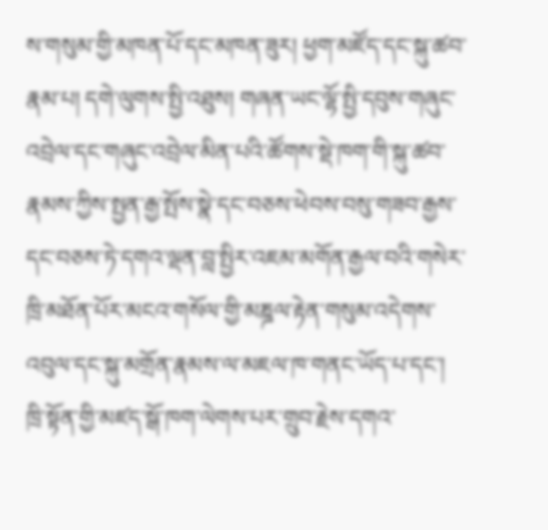ས་གསུམ་གྱི་མཁན་པོ་དང་མཁན་ཟུར། ཕྱག་མཛོད་དང་སྐུ་ཚབ་རྣམ་པ། དགེ་ལུགས་སྤྱི་འཐུས། གཞན་ཡང་ལྷོ་སྤྱི་དབུས་གཞུང་འབྲེལ་དང་གཞུང་འབྲེལ་མིན་པའི་ཚོགས་སྡེ་ཁག་གི་སྐུ་ཚབ་རྣམས་ཀྱིས་སྤྱན་རྒྱ་སྤོས་སྣེ་དང་བཅས་ཕེབས་བསུ་གཟབ་རྒྱས་དང་བཅས་ཏེ་དགའ་ལྡན་བླ་སྤྱིར་འཇམ་མགོན་རྒྱལ་བའི་གསེར་ཁྲི་མཐོན་པོར་མངའ་གསོལ་གྱི་མཎྜལ་རྟེན་གསུམ་འདེགས་འབུལ་དང་སྐུ་མགྲོན་རྣམས་ལ་མཇལ་ཁ་གནང་ཡོད་པ་དང་། ཁྲི་སྟོན་གྱི་མཛད་སྒོ་ཁག་ལེགས་པར་གྲུབ་རྗེས་དགའ་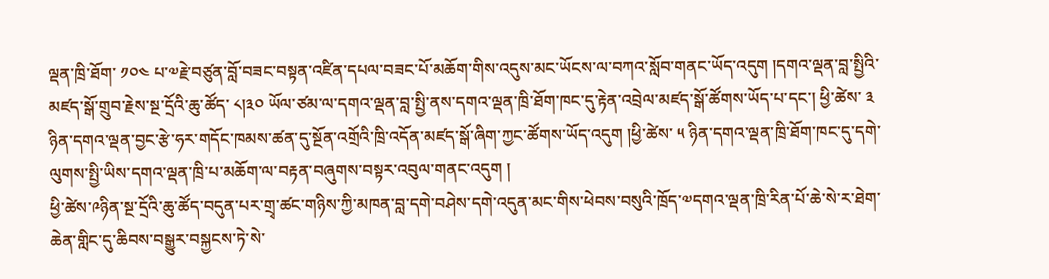ལྡན་ཁྲི་ཐོག་ ༡༠༤ པ་༧རྗེ་བཙུན་བློ་བཟང་བསྟན་འཛིན་དཔལ་བཟང་པོ་མཆོག་གིས་འདུས་མང་ཡོངས་ལ་བཀའ་སློབ་གནང་ཡོད་འདུག །དགའ་ལྡན་བླ་སྤྱིའི་མཛད་སྒོ་གྲུབ་རྗེས་སྔ་དྲོའི་ཆུ་ཚོད་ ༨།༣༠ ཡོལ་ཙམ་ལ་དགའ་ལྡན་བླ་སྤྱི་ནས་དགའ་ལྡན་ཁྲི་ཐོག་ཁང་དུ་རྟེན་འབྲེལ་མཛད་སྒོ་ཚོགས་ཡོད་པ་དང་། ཕྱི་ཚེས་ ༣ ཉིན་དགའ་ལྡན་བྱང་རྩེ་ཧར་གདོང་ཁམས་ཚན་དུ་སྔོན་འགྲོའི་ཁྲི་འདོན་མཛད་སྒོ་ཞིག་ཀྱང་ཚོགས་ཡོད་འདུག །ཕྱི་ཚེས་ ༥ ཉིན་དགའ་ལྡན་ཁྲི་ཐོག་ཁང་དུ་དགེ་ལུགས་སྤྱི་ཡིས་དགའ་ལྡན་ཁྲི་པ་མཆོག་ལ་བརྟན་བཞུགས་བསྟར་འབུལ་གནང་འདུག །
ཕྱི་ཚེས་༩ཉིན་སྔ་དྲོའི་ཆུ་ཚོད་བདུན་པར་གྲྭ་ཚང་གཉིས་ཀྱི་མཁན་བླ་དགེ་བཤེས་དགེ་འདུན་མང་གིས་ཕེབས་བསུའི་ཁྲོད་༧དགའ་ལྡན་ཁྲི་རིན་པོ་ཆེ་སེ་ར་ཐེག་ཆེན་གླིང་དུ་ཆིབས་བསྒྱུར་བསྐྱངས་ཏེ་སེ་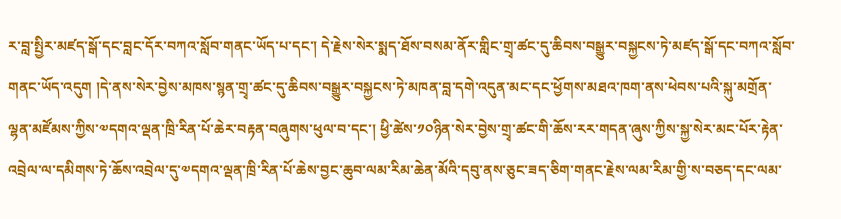ར་བླ་སྤྱིར་མཛད་སྒོ་དང་བླང་དོར་བཀའ་སློབ་གནང་ཡོད་པ་དང་། དེ་རྗེས་སེར་སྨད་ཐོས་བསམ་ནོར་གླིང་གྲྭ་ཚང་དུ་ཆིབས་བསྒྱུར་བསྐྱངས་ཏེ་མཛད་སྒོ་དང་བཀའ་སློབ་གནང་ཡོད་འདུག །དེ་ནས་སེར་བྱེས་མཁས་སྙན་གྲྭ་ཚང་དུ་ཆིབས་བསྒྱུར་བསྐྱངས་ཏེ་མཁན་བླ་དགེ་འདུན་མང་དང་ཕྱོགས་མཐའ་ཁག་ནས་ཕེབས་པའི་སྐུ་མགྲོན་ལྷན་མཛོམས་ཀྱིས་༧དགའ་ལྡན་ཁྲི་རིན་པོ་ཆེར་བརྟན་བཞུགས་ཕུལ་བ་དང་། ཕྱི་ཚེས་༡༠ཉིན་སེར་བྱེས་གྲྭ་ཚང་གི་ཆོས་རར་གདན་ཞུས་ཀྱིས་སྐྱ་སེར་མང་པོར་རྟེན་འབྲེལ་ལ་དམིགས་ཏེ་ཆོས་འབྲེལ་དུ་༧དགའ་ལྡན་ཁྲི་རིན་པོ་ཆེས་བྱང་ཆུབ་ལམ་རིམ་ཆེན་མོའི་དབུ་ནས་ཅུང་ཟད་ཅིག་གནང་རྗེས་ལམ་རིམ་གྱི་ས་བཅད་དང་ལམ་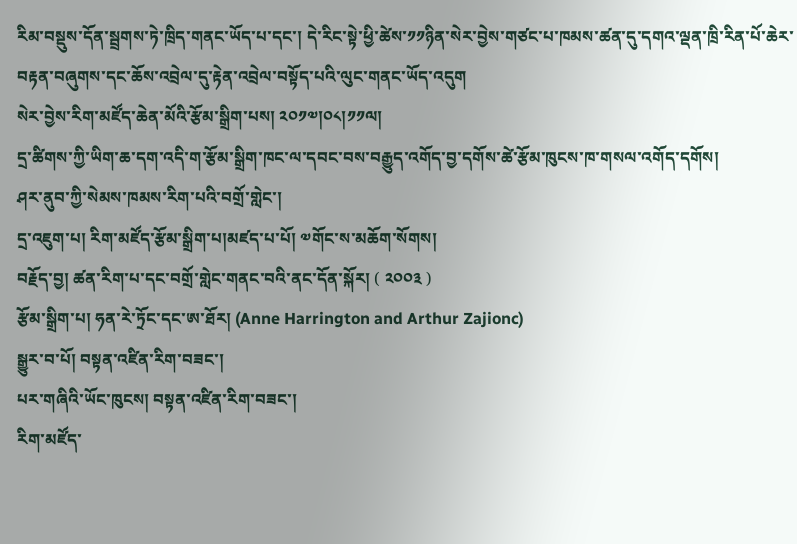རིམ་བསྡུས་དོན་སྦྲགས་ཏེ་ཁྲིད་གནང་ཡོད་པ་དང་། དེ་རིང་སྟེ་ཕྱི་ཚེས་༡༡ཉིན་སེར་བྱེས་གཙང་པ་ཁམས་ཚན་དུ་དགའ་ལྡན་ཁྲི་རིན་པོ་ཆེར་བརྟན་བཞུགས་དང་ཆོས་འབྲེལ་དུ་རྟེན་འབྲེལ་བསྟོད་པའི་ལུང་གནང་ཡོད་འདུག
སེར་བྱེས་རིག་མཛོད་ཆེན་མོའི་རྩོམ་སྒྲིག་པས། ༢༠༡༧།༠༨།༡༡ལ།
དྲ་ཚིགས་ཀྱི་ཡིག་ཆ་དག་འདི་ག་རྩོམ་སྒྲིག་ཁང་ལ་དབང་བས་བརྒྱུད་འགོད་བྱ་དགོས་ཚེ་རྩོམ་ཁུངས་ཁ་གསལ་འགོད་དགོས།
ཤར་ནུབ་ཀྱི་སེམས་ཁམས་རིག་པའི་བགྲོ་གླེང་།
དྲ་འཇུག་པ། རིག་མཛོད་རྩོམ་སྒྲིག་པ།མཛད་པ་པོ། ༧གོང་ས་མཆོག་སོགས།
བརྗོད་བྱ། ཚན་རིག་པ་དང་བགྲོ་གླེང་གནང་བའི་ནང་དོན་སྐོར། ( ༢༠༠༣ )
རྩོམ་སྒྲིག་པ། ཧན་རེ་ཏྲོང་དང་ཨ་ཐོར། (Anne Harrington and Arthur Zajionc)
སྒྱུར་བ་པོ། བསྟན་འཛིན་རིག་བཟང་།
པར་གཞིའི་ཡོང་ཁུངས། བསྟན་འཛིན་རིག་བཟང་།
རིག་མཛོད་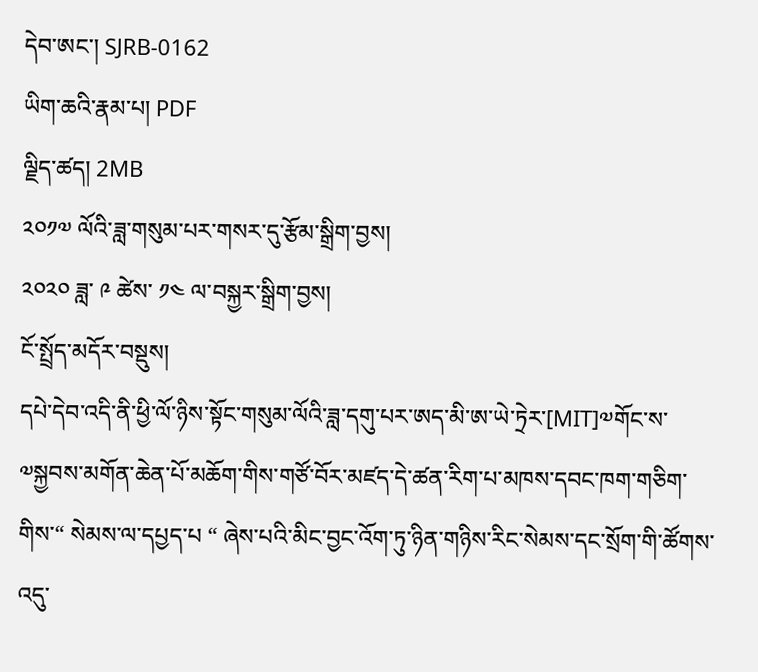དེབ་ཨང་། SJRB-0162
ཡིག་ཆའི་རྣམ་པ། PDF
ལྗིད་ཚད། 2MB
༢༠༡༧ ལོའི་ཟླ་གསུམ་པར་གསར་དུ་རྩོམ་སྒྲིག་བྱས།
༢༠༢༠ ཟླ་ ༩ ཚེས་ ༡༤ ལ་བསྐྱར་སྒྲིག་བྱས།
ངོ་སྤྲོད་མདོར་བསྡུས།
དཔེ་དེབ་འདི་ནི་ཕྱི་ལོ་ཉིས་སྟོང་གསུམ་ལོའི་ཟླ་དགུ་པར་ཨད་མི་ཨ་ཡེ་ཏྲེར་[MIT]༧གོང་ས་༧སྐྱབས་མགོན་ཆེན་པོ་མཆོག་གིས་གཙོ་བོར་མཛད་དེ་ཚན་རིག་པ་མཁས་དབང་ཁག་གཅིག་གིས་“ སེམས་ལ་དཔྱད་པ “ ཞེས་པའི་མིང་བྱང་འོག་ཏུ་ཉིན་གཉིས་རིང་སེམས་དང་སྲོག་གི་ཚོགས་འདུ་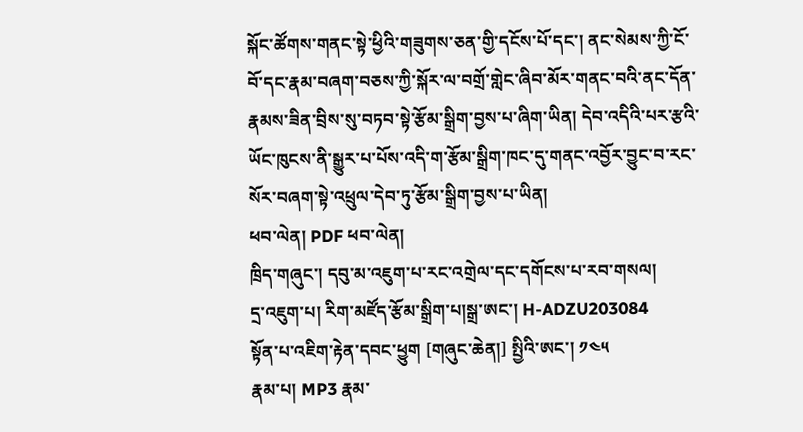སྐོང་ཚོགས་གནང་སྟེ་ཕྱིའི་གཟུགས་ཅན་གྱི་དངོས་པོ་དང་། ནང་སེམས་ཀྱི་ངོ་བོ་དང་རྣམ་བཞག་བཅས་ཀྱི་སྐོར་ལ་བགྲོ་གླེང་ཞིབ་མོར་གནང་བའི་ནང་དོན་རྣམས་ཟིན་བྲིས་སུ་བཏབ་སྟེ་རྩོམ་སྒྲིག་བྱས་པ་ཞིག་ཡིན། དེབ་འདིའི་པར་རྩའི་ཡོང་ཁུངས་ནི་སྒྱུར་པ་པོས་འདི་ག་རྩོམ་སྒྲིག་ཁང་དུ་གནང་འབྱོར་བྱུང་བ་རང་སོར་བཞག་སྟེ་འཕྲུལ་དེབ་ཏུ་རྩོམ་སྒྲིག་བྱས་པ་ཡིན།
ཕབ་ལེན། PDF ཕབ་ལེན།
ཁྲིད་གཞུང་། དབུ་མ་འཇུག་པ་རང་འགྲེལ་དང་དགོངས་པ་རབ་གསལ།
དྲ་འཇུག་པ། རིག་མཛོད་རྩོམ་སྒྲིག་པ།སྒྲ་ཨང་། H-ADZU203084
སྟོན་པ་འཇིག་རྟེན་དབང་ཕྱུག [གཞུང་ཆེན།] སྤྱིའི་ཨང་། ༡༤༥
རྣམ་པ། MP3 རྣམ་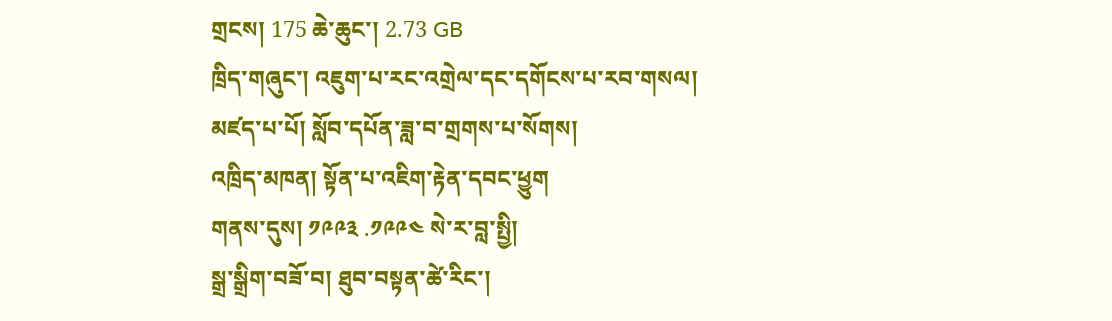གྲངས། 175 ཆེ་ཆུང་། 2.73 GB
ཁྲིད་གཞུང་། འཇུག་པ་རང་འགྲེལ་དང་དགོངས་པ་རབ་གསལ།
མཛད་པ་པོ། སློབ་དཔོན་ཟླ་བ་གྲགས་པ་སོགས།
འཁྲིད་མཁན། སྟོན་པ་འཇིག་རྟེན་དབང་ཕྱུག
གནས་དུས། ༡༩༩༣ .༡༩༩༤ སེ་ར་བླ་སྤྱི།
སྒྲ་སྒྲིག་བཟོ་བ། ཐུབ་བསྟན་ཚེ་རིང་།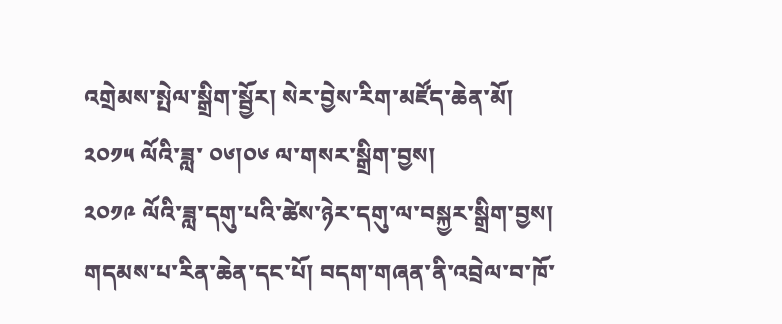འགྲེམས་སྤེལ་སྒྲིག་སྦྱོར། སེར་བྱེས་རིག་མཛོད་ཆེན་མོ།
༢༠༡༥ ལོའི་ཟླ་ ༠༦།༠༦ ལ་གསར་སྒྲིག་བྱས།
༢༠༡༩ ལོའི་ཟླ་དགུ་པའི་ཚེས་ཉེར་དགུ་ལ་བསྐྱར་སྒྲིག་བྱས།
གདམས་པ་རིན་ཆེན་དང་པོ། བདག་གཞན་ནི་འབྲེལ་བ་ཁོ་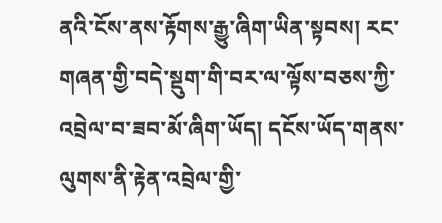ནའི་ངོས་ནས་རྟོགས་རྒྱུ་ཞིག་ཡིན་སྟབས། རང་གཞན་གྱི་བདེ་སྡུག་གི་བར་ལ་ལྟོས་བཅས་ཀྱི་འབྲེལ་བ་ཟབ་མོ་ཞིག་ཡོད། དངོས་ཡོད་གནས་ལུགས་ནི་རྟེན་འབྲེལ་གྱི་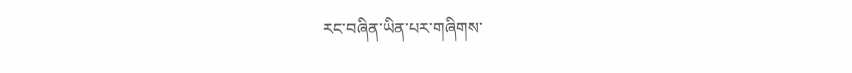རང་བཞིན་ཡིན་པར་གཞིགས་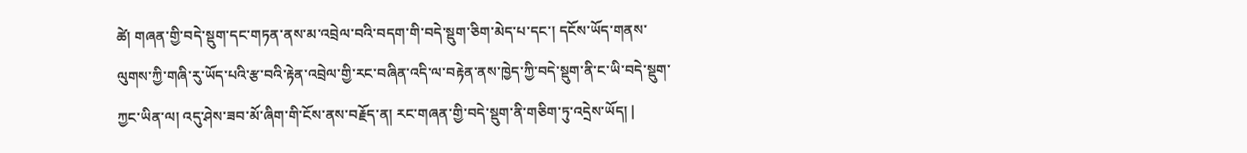ཚེ། གཞན་གྱི་བདེ་སྡུག་དང་གཏན་ནས་མ་འབྲེལ་བའི་བདག་གི་བདེ་སྡུག་ཅིག་མེད་པ་དང་། དངོས་ཡོད་གནས་ལུགས་ཀྱི་གཞི་རུ་ཡོད་པའི་རྩ་བའི་རྟེན་འབྲེལ་གྱི་རང་བཞིན་འདི་ལ་བརྟེན་ནས་ཁྱེད་ཀྱི་བདེ་སྡུག་ནི་ང་ཡི་བདེ་སྡུག་ཀྱང་ཡིན་ལ། འདུ་ཤེས་ཟབ་མོ་ཞིག་གི་ངོས་ནས་བརྗོད་ན། རང་གཞན་གྱི་བདེ་སྡུག་ནི་གཅིག་ཏུ་འདྲེས་ཡོད། |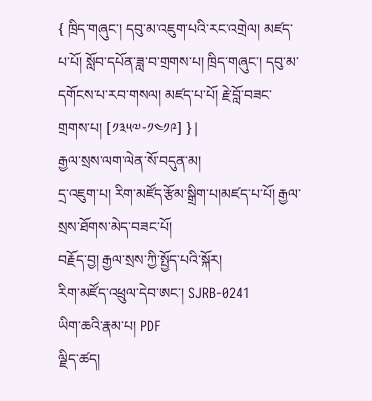{ ཁྲིད་གཞུང་། དབུ་མ་འཇུག་པའི་རང་འགྲེལ། མཛད་པ་པོ། སློབ་དཔོན་ཟླ་བ་གྲགས་པ། ཁྲིད་གཞུང་། དབུ་མ་དགོངས་པ་རབ་གསལ། མཛད་པ་པོ། རྗེ་བློ་བཟང་གྲགས་པ། [༡༣༥༧-༡༤༡༩] } |
རྒྱལ་སྲས་ལག་ལེན་སོ་བདུན་མ།
དྲ་འཇུག་པ། རིག་མཛོད་རྩོམ་སྒྲིག་པ།མཛད་པ་པོ། རྒྱལ་སྲས་ཐོགས་མེད་བཟང་པོ།
བརྗོད་བྱ། རྒྱལ་སྲས་ཀྱི་སྤྱོད་པའི་སྐོར།
རིག་མཛོད་འཕྲུལ་དེབ་ཨང་། SJRB-0241
ཡིག་ཆའི་རྣམ་པ། PDF
ལྗིད་ཚད།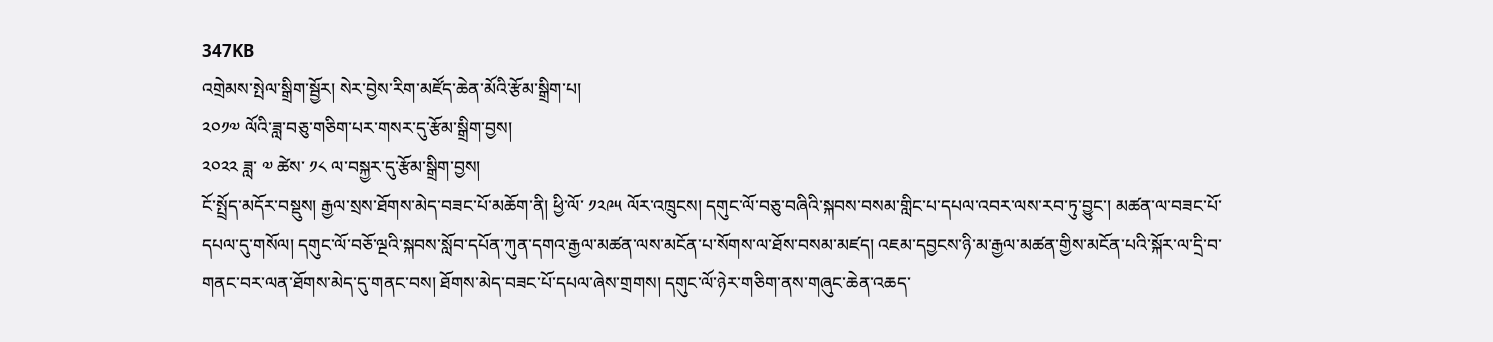347KB
འགྲེམས་སྤེལ་སྒྲིག་སྦྱོར། སེར་བྱེས་རིག་མཛོད་ཆེན་མོའི་རྩོམ་སྒྲིག་པ།
༢༠༡༧ ལོའི་ཟླ་བཅུ་གཅིག་པར་གསར་དུ་རྩོམ་སྒྲིག་བྱས།
༢༠༢༢ ཟླ་ ༧ ཚེས་ ༡༨ ལ་བསྐྱར་དུ་རྩོམ་སྒྲིག་བྱས།
ངོ་སྤྲོད་མདོར་བསྡུས། རྒྱལ་སྲས་ཐོགས་མེད་བཟང་པོ་མཆོག་ནི། ཕྱི་ལོ་ ༡༢༩༥ ལོར་འཁྲུངས། དགུང་ལོ་བཅུ་བཞིའི་སྐབས་བསམ་གླིང་པ་དཔལ་འབར་ལས་རབ་ཏུ་བྱུང་། མཚན་ལ་བཟང་པོ་དཔལ་དུ་གསོལ། དགུང་ལོ་བཅོ་ལྔའི་སྐབས་སློབ་དཔོན་ཀུན་དགའ་རྒྱལ་མཚན་ལས་མངོན་པ་སོགས་ལ་ཐོས་བསམ་མཛད། འཇམ་དབྱངས་ཉི་མ་རྒྱལ་མཚན་གྱིས་མངོན་པའི་སྐོར་ལ་དྲི་བ་གནང་བར་ལན་ཐོགས་མེད་དུ་གནང་བས། ཐོགས་མེད་བཟང་པོ་དཔལ་ཞེས་གྲགས། དགུང་ལོ་ཉེར་གཅིག་ནས་གཞུང་ཆེན་འཆད་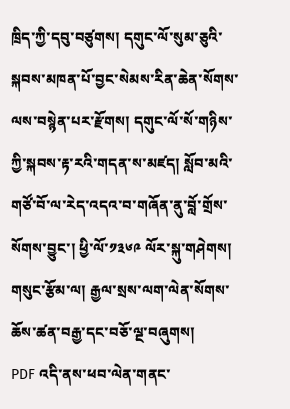ཁྲིད་ཀྱི་དབུ་བཙུགས། དགུང་ལོ་སུམ་ཅུའི་སྐབས་མཁན་པོ་བྱང་སེམས་རིན་ཆེན་སོགས་ལས་བསྙེན་པར་རྫོགས། དགུང་ལོ་སོ་གཉིས་ཀྱི་སྐབས་རྟ་རའི་གདན་ས་མཛད། སློབ་མའི་གཙོ་བོ་ལ་རེད་འདའ་བ་གཞོན་ནུ་བློ་གྲོས་སོགས་བྱུང་། ཕྱི་ལོ་༡༣༦༩ ལོར་སྐུ་གཤེགས། གསུང་རྩོམ་ལ། རྒྱལ་སྲས་ལག་ལེན་སོགས་ཆོས་ཚན་བརྒྱ་དང་བཅོ་ལྔ་བཞུགས།
PDF འདི་ནས་ཕབ་ལེན་གནང་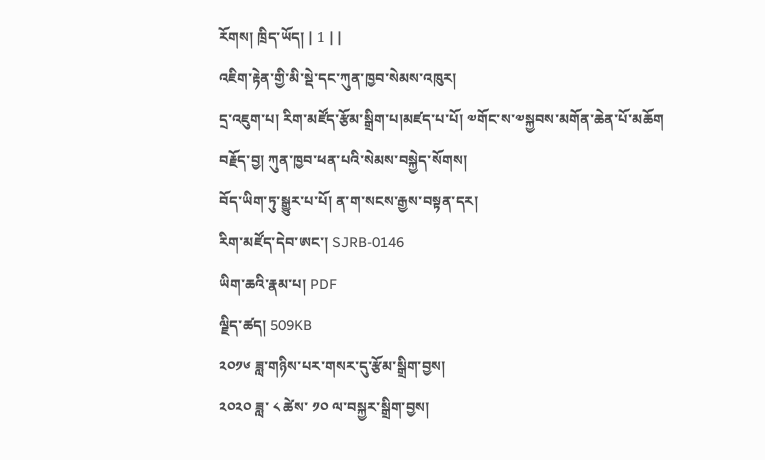རོགས། ཁྲིད་ཡོད། | 1 | |
འཇིག་རྟེན་གྱི་མི་སྡེ་དང་ཀུན་ཁྱབ་སེམས་འཁུར།
དྲ་འཇུག་པ། རིག་མཛོད་རྩོམ་སྒྲིག་པ།མཛད་པ་པོ། ༧གོང་ས་༧སྐྱབས་མགོན་ཆེན་པོ་མཆོག
བརྗོད་བྱ། ཀུན་ཁྱབ་ཕན་པའི་སེམས་བསྐྱེད་སོགས།
བོད་ཡིག་ཏུ་སྒྱུར་པ་པོ། ན་ག་སངས་རྒྱས་བསྟན་དར།
རིག་མཛོད་དེབ་ཨང་། SJRB-0146
ཡིག་ཆའི་རྣམ་པ། PDF
ལྗིད་ཚད། 509KB
༢༠༡༦ ཟླ་གཉིས་པར་གསར་དུ་རྩོམ་སྒྲིག་བྱས།
༢༠༢༠ ཟླ་ ༨ ཚེས་ ༡༠ ལ་བསྐྱར་སྒྲིག་བྱས།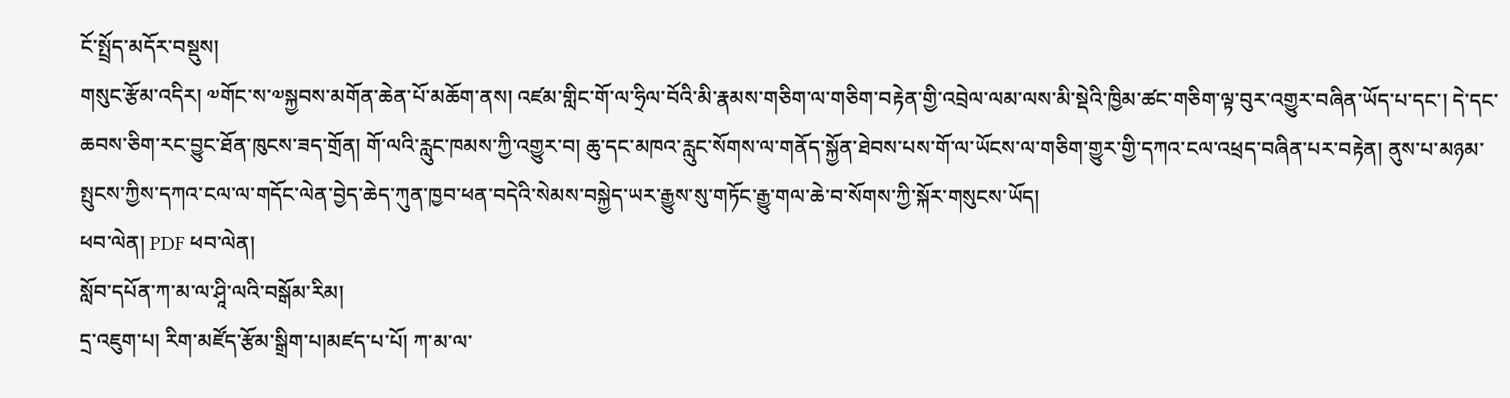ངོ་སྤྲོད་མདོར་བསྡུས།
གསུང་རྩོམ་འདིར། ༧གོང་ས་༧སྐྱབས་མགོན་ཆེན་པོ་མཆོག་ནས། འཛམ་གླིང་གོ་ལ་ཧྲིལ་བོའི་མི་རྣམས་གཅིག་ལ་གཅིག་བརྟེན་གྱི་འབྲེལ་ལམ་ལས་མི་སྡེའི་ཁྱིམ་ཚང་གཅིག་ལྟ་བུར་འགྱུར་བཞིན་ཡོད་པ་དང་། དེ་དང་ཆབས་ཅིག་རང་བྱུང་ཐོན་ཁུངས་ཟད་གྲོན། གོ་ལའི་རླུང་ཁམས་ཀྱི་འགྱུར་བ། ཆུ་དང་མཁའ་རླུང་སོགས་ལ་གནོད་སྐྱོན་ཐེབས་པས་གོ་ལ་ཡོངས་ལ་གཅིག་གྱུར་གྱི་དཀའ་ངལ་འཕྲད་བཞིན་པར་བརྟེན། ནུས་པ་མཉམ་སྤུངས་ཀྱིས་དཀའ་ངལ་ལ་གདོང་ལེན་བྱེད་ཆེད་ཀུན་ཁྱབ་ཕན་བདེའི་སེམས་བསྐྱེད་ཡར་རྒྱུས་སུ་གཏོང་རྒྱུ་གལ་ཆེ་བ་སོགས་ཀྱི་སྐོར་གསུངས་ཡོད།
ཕབ་ལེན། PDF ཕབ་ལེན།
སློབ་དཔོན་ཀ་མ་ལ་ཤཱི་ལའི་བསྒོམ་རིམ།
དྲ་འཇུག་པ། རིག་མཛོད་རྩོམ་སྒྲིག་པ།མཛད་པ་པོ། ཀ་མ་ལ་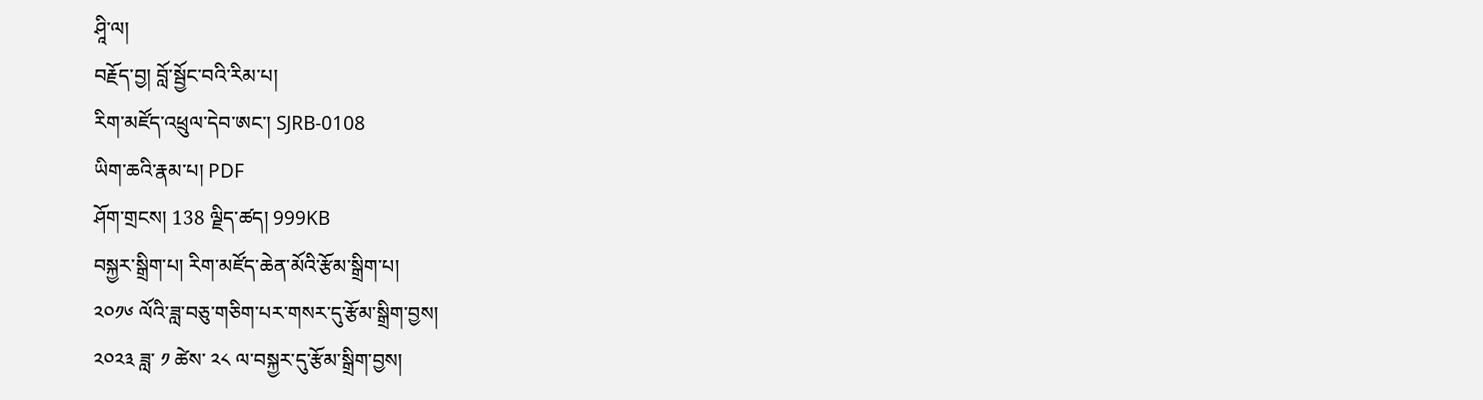ཤཱི་ལ།
བརྗོད་བྱ། བློ་སྦྱོང་བའི་རིམ་པ།
རིག་མཛོད་འཕྲུལ་དེབ་ཨང་། SJRB-0108
ཡིག་ཆའི་རྣམ་པ། PDF
ཤོག་གྲངས། 138 ལྗིད་ཚད། 999KB
བསྐྱར་སྒྲིག་པ། རིག་མཛོད་ཆེན་མོའི་རྩོམ་སྒྲིག་པ།
༢༠༡༦ ལོའི་ཟླ་བཅུ་གཅིག་པར་གསར་དུ་རྩོམ་སྒྲིག་བྱས།
༢༠༢༣ ཟླ་ ༡ ཚེས་ ༢༨ ལ་བསྐྱར་དུ་རྩོམ་སྒྲིག་བྱས།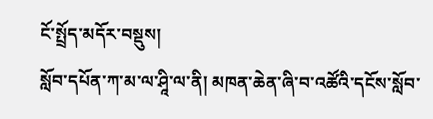ངོ་སྤྲོད་མདོར་བསྡུས།
སློབ་དཔོན་ཀ་མ་ལ་ཤཱི་ལ་ནི། མཁན་ཆེན་ཞི་བ་འཚོའི་དངོས་སློབ་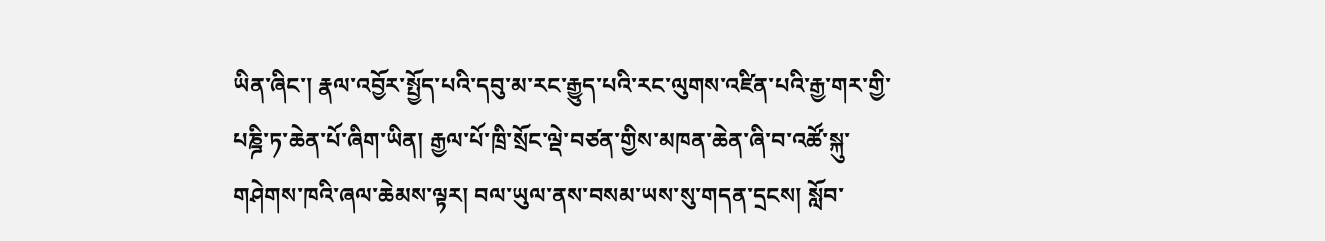ཡིན་ཞིང་། རྣལ་འབྱོར་སྤྱོད་པའི་དབུ་མ་རང་རྒྱུད་པའི་རང་ལུགས་འཛིན་པའི་རྒྱ་གར་གྱི་པཎྜི་ཏ་ཆེན་པོ་ཞིག་ཡིན། རྒྱལ་པོ་ཁྲི་སྲོང་ལྡེ་བཙན་གྱིས་མཁན་ཆེན་ཞི་བ་འཚོ་སྐུ་གཤེགས་ཁའི་ཞལ་ཆེམས་ལྟར། བལ་ཡུལ་ནས་བསམ་ཡས་སུ་གདན་དྲངས། སློབ་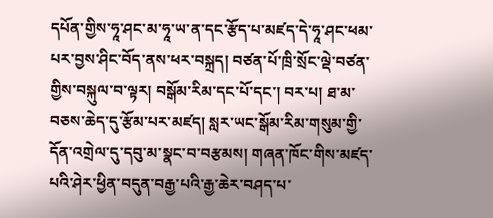དཔོན་གྱིས་ཧཱ་ཤང་མ་ཧཱ་ཡ་ན་དང་རྩོད་པ་མཛད་དེ་ཧཱ་ཤང་ཕམ་པར་བྱས་ཤིང་བོད་ནས་ཕར་བསྐྲད། བཙན་པོ་ཁྲི་སྲོང་ལྡེ་བཙན་གྱིས་བསྐུལ་བ་ལྟར། བསྒོམ་རིམ་དང་པོ་དང་། བར་པ། ཐ་མ་བཅས་ཆེད་དུ་རྩོམ་པར་མཛད། སླར་ཡང་སྒོམ་རིམ་གསུམ་གྱི་དོན་འགྲེལ་དུ་དབུ་མ་སྣང་བ་བརྩམས། གཞན་ཁོང་གིས་མཛད་པའི་ཤེར་ཕྱིན་བདུན་བརྒྱ་པའི་རྒྱ་ཆེར་བཤད་པ་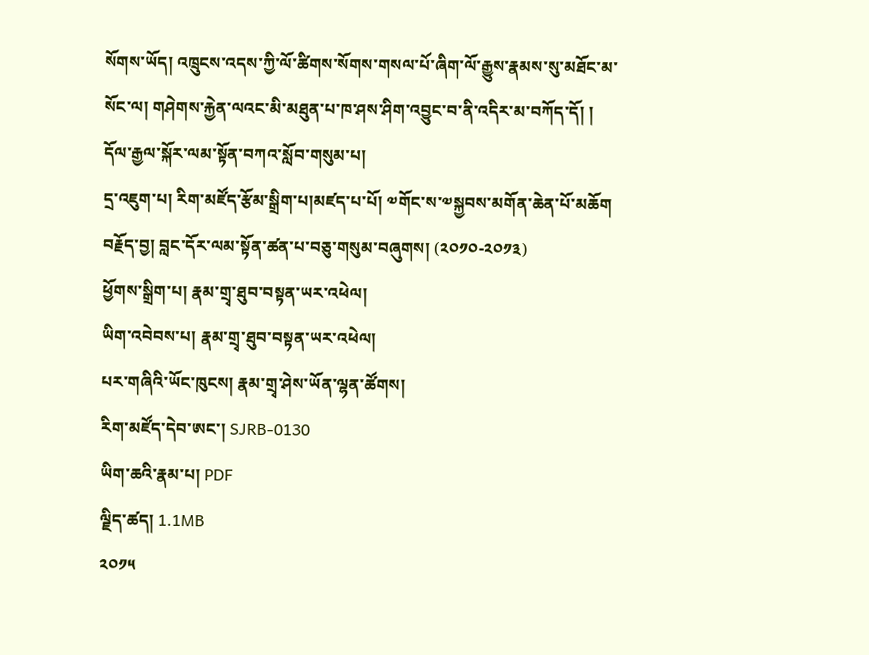སོགས་ཡོད། འཁྲུངས་འདས་ཀྱི་ལོ་ཚིགས་སོགས་གསལ་པོ་ཞིག་ལོ་རྒྱུས་རྣམས་སུ་མཐོང་མ་སོང་ལ། གཤེགས་རྐྱེན་ལའང་མི་མཐུན་པ་ཁ་ཤས་ཤིག་འབྱུང་བ་ནི་འདིར་མ་བཀོད་དོ། །
དོལ་རྒྱལ་སྐོར་ལམ་སྟོན་བཀའ་སློབ་གསུམ་པ།
དྲ་འཇུག་པ། རིག་མཛོད་རྩོམ་སྒྲིག་པ།མཛད་པ་པོ། ༧གོང་ས་༧སྐྱབས་མགོན་ཆེན་པོ་མཆོག
བརྗོད་བྱ། བླང་དོར་ལམ་སྟོན་ཚན་པ་བཅུ་གསུམ་བཞུགས། (༢༠༡༠-༢༠༡༣)
ཕྱོགས་སྒྲིག་པ། རྣམ་གྲྭ་ཐུབ་བསྟན་ཡར་འཕེལ།
ཡིག་འབེབས་པ། རྣམ་གྲྭ་ཐུབ་བསྟན་ཡར་འཕེལ།
པར་གཞིའི་ཡོང་ཁུངས། རྣམ་གྲྭ་ཤེས་ཡོན་ལྷན་ཚོགས།
རིག་མཛོད་དེབ་ཨང་། SJRB-0130
ཡིག་ཆའི་རྣམ་པ། PDF
ལྗིད་ཚད། 1.1MB
༢༠༡༥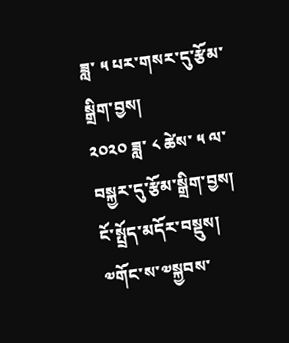ཟླ་ ༥ པར་གསར་དུ་རྩོམ་སྒྲིག་བྱས།
༢༠༢༠ ཟླ་ ༨ ཚེས་ ༥ ལ་བསྐྱར་དུ་རྩོམ་སྒྲིག་བྱས།
ངོ་སྤྲོད་མདོར་བསྡུས།
༧གོང་ས་༧སྐྱབས་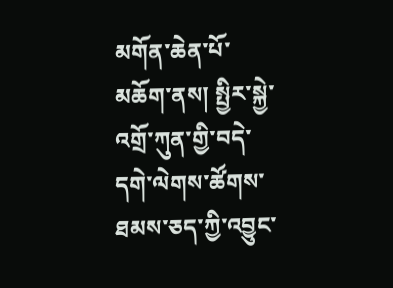མགོན་ཆེན་པོ་མཆོག་ནས། སྤྱིར་སྐྱེ་འགྲོ་ཀུན་གྱི་བདེ་དགེ་ལེགས་ཚོགས་ཐམས་ཅད་ཀྱི་འབྱུང་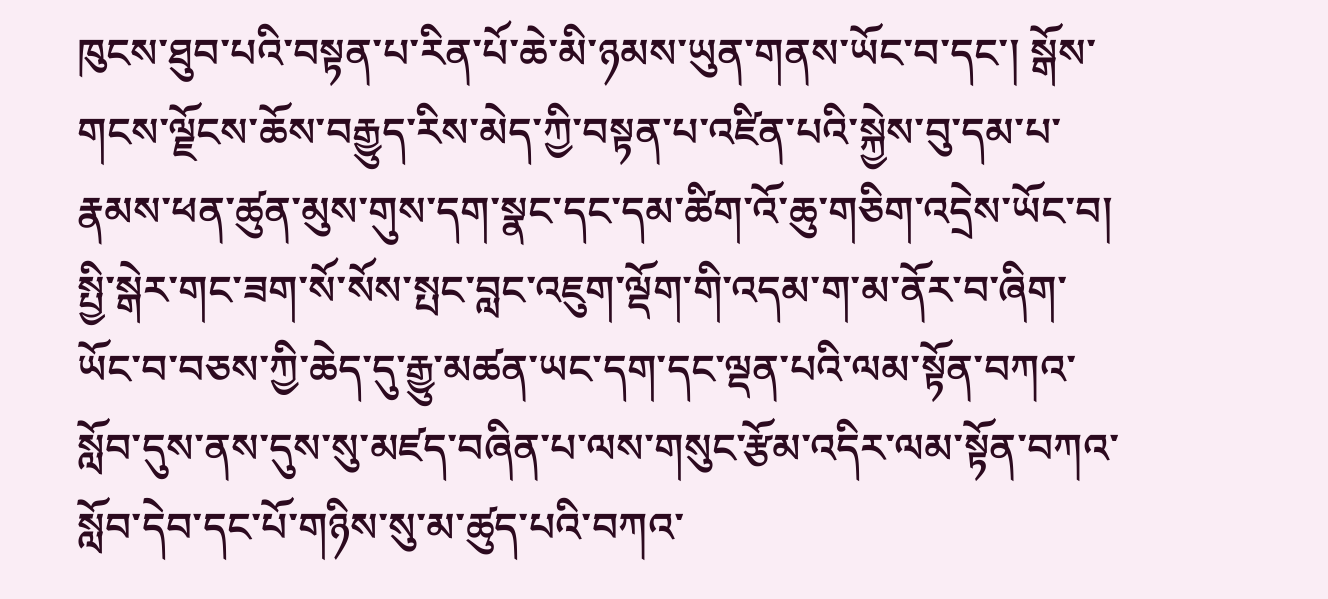ཁུངས་ཐུབ་པའི་བསྟན་པ་རིན་པོ་ཆེ་མི་ཉམས་ཡུན་གནས་ཡོང་བ་དང་། སྒོས་གངས་ལྗོངས་ཆོས་བརྒྱུད་རིས་མེད་ཀྱི་བསྟན་པ་འཛིན་པའི་སྐྱེས་བུ་དམ་པ་རྣམས་ཕན་ཚུན་མུས་གུས་དག་སྣང་དང་དམ་ཚིག་འོ་ཆུ་གཅིག་འདྲེས་ཡོང་བ། སྤྱི་སྒེར་གང་ཟག་སོ་སོས་སྤང་བླང་འཇུག་ལྡོག་གི་འདམ་ག་མ་ནོར་བ་ཞིག་ཡོང་བ་བཅས་ཀྱི་ཆེད་དུ་རྒྱུ་མཚན་ཡང་དག་དང་ལྡན་པའི་ལམ་སྟོན་བཀའ་སློབ་དུས་ནས་དུས་སུ་མཛད་བཞིན་པ་ལས་གསུང་རྩོམ་འདིར་ལམ་སྟོན་བཀའ་སློབ་དེབ་དང་པོ་གཉིས་སུ་མ་ཚུད་པའི་བཀའ་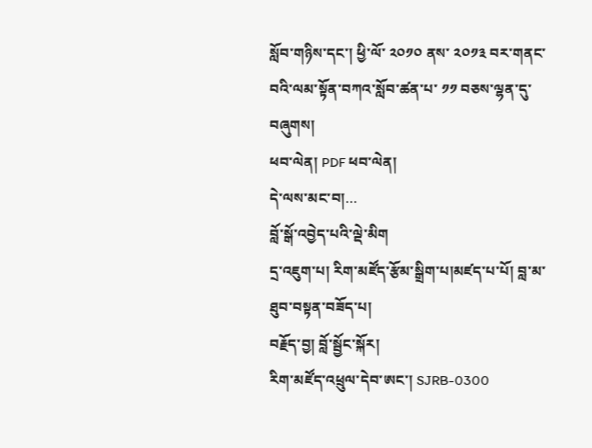སློབ་གཉིས་དང་། ཕྱི་ལོ་ ༢༠༡༠ ནས་ ༢༠༡༣ བར་གནང་བའི་ལམ་སྟོན་བཀའ་སློབ་ཚན་པ་ ༡༡ བཅས་ལྷན་དུ་བཞུགས།
ཕབ་ལེན། PDF ཕབ་ལེན།
དེ་ལས་མང་བ།...
བློ་སྒོ་འབྱེད་པའི་ལྡེ་མིག
དྲ་འཇུག་པ། རིག་མཛོད་རྩོམ་སྒྲིག་པ།མཛད་པ་པོ། བླ་མ་ཐུབ་བསྟན་བཟོད་པ།
བརྗོད་བྱ། བློ་སྦྱོང་སྐོར།
རིག་མཛོད་འཕྲུལ་དེབ་ཨང་། SJRB-0300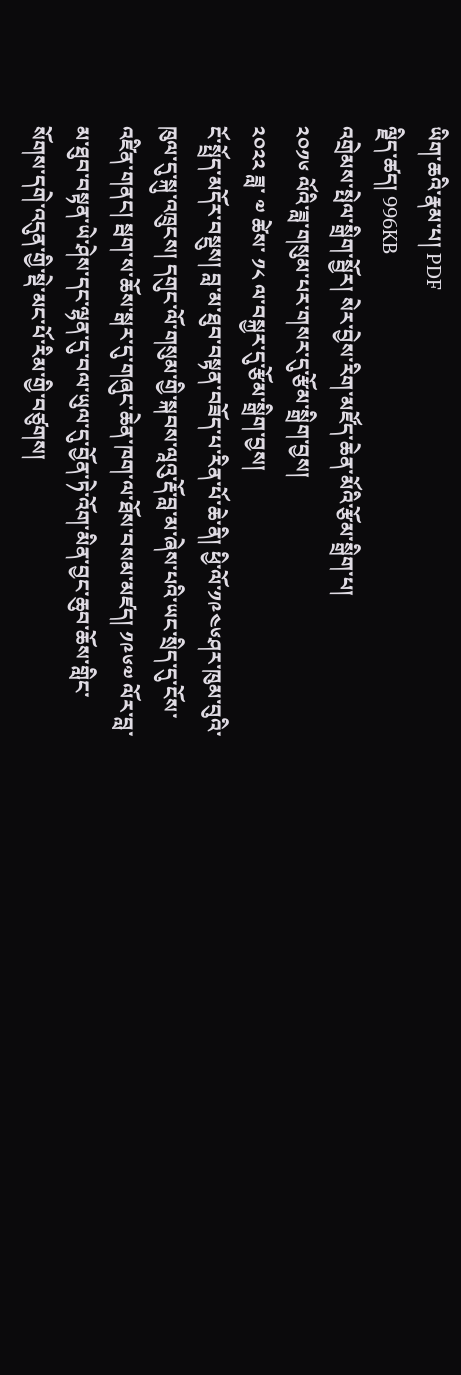ཡིག་ཆའི་རྣམ་པ། PDF
ལྗིད་ཚད། 996KB
འགྲེམས་སྤེལ་སྒྲིག་སྦྱོར། སེར་བྱེས་རིག་མཛོད་ཆེན་མོའི་རྩོམ་སྒྲིག་པ།
༢༠༡༦ ལོའི་ཟླ་གསུམ་པར་གསར་དུ་རྩོམ་སྒྲིག་བྱས།
༢༠༢༢ ཟླ་ ༧ ཚེས་ ༡༨ ལ་བསྐྱར་དུ་རྩོམ་སྒྲིག་བྱས།
ངོ་སྤྲོད་མདོར་བསྡུས། བླ་མ་ཐུབ་བསྟན་བཟོད་པ་རིན་པོ་ཆེ་ནི། ཕྱི་ལོ་༡༩༤༦ཤར་ཁུམ་བུའི་ཁུལ་དུ་སྐུ་འཁྲུངས། དགུང་ལོ་གསུམ་གྱི་སྐབས་ལཱའུ་རྡོ་བླ་མ་ཞེས་པའི་ཡང་སྲིད་དུ་ངོས་འཛིན་གནང། སྦག་ས་ཆོས་སྒར་དུ་གཞུང་ཆེན་ཁག་ལ་ཐོས་བསམ་མཛད། ༡༩༦༧ ལོར་བླ་མ་ཐུབ་བསྟན་ཡེ་ཤེས་དང་ལྷན་དུ་བལ་ཡུལ་དུ་བྱོན་ཏེ་འོག་མིན་བྱང་ཆུབ་ཆོས་གླིང་སོགས་དགེ་འདུན་གྱི་སྡེ་མང་པོ་རིམ་གྱི་བཙུགས།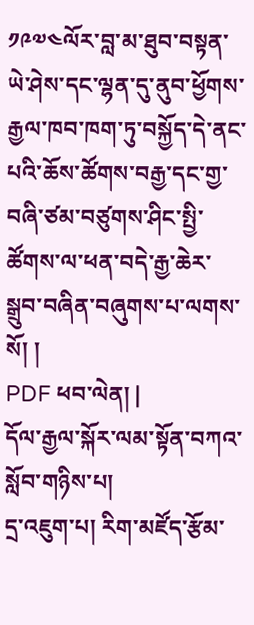༡༩༧༤ལོར་བླ་མ་ཐུབ་བསྟན་ཡེ་ཤེས་དང་ལྷན་དུ་ནུབ་ཕྱོགས་རྒྱལ་ཁབ་ཁག་ཏུ་བསྐྱོད་དེ་ནང་པའི་ཆོས་ཚོགས་བརྒྱ་དང་གྱ་བཞི་ཙམ་བཙུགས་ཤིང་སྤྱི་ཚོགས་ལ་ཕན་བདེ་རྒྱ་ཆེར་སྒྲུབ་བཞིན་བཞུགས་པ་ལགས་སོ། །
PDF ཕབ་ལེན། |
དོལ་རྒྱལ་སྐོར་ལམ་སྟོན་བཀའ་སློབ་གཉིས་པ།
དྲ་འཇུག་པ། རིག་མཛོད་རྩོམ་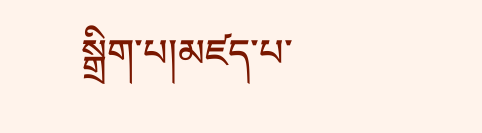སྒྲིག་པ།མཛད་པ་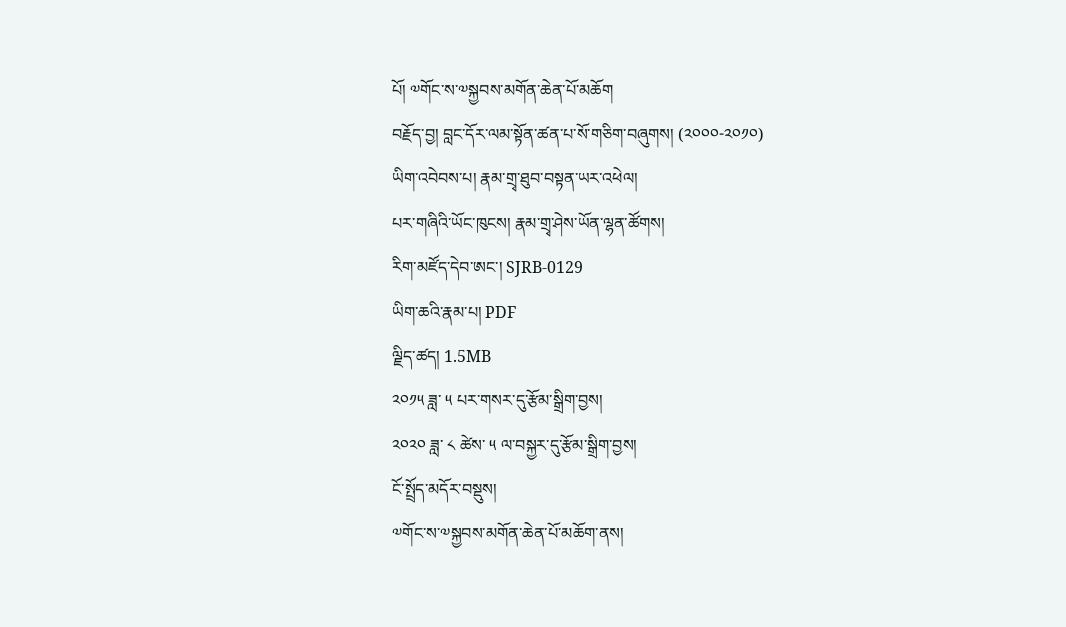པོ། ༧གོང་ས་༧སྐྱབས་མགོན་ཆེན་པོ་མཆོག
བརྗོད་བྱ། བླང་དོར་ལམ་སྟོན་ཚན་པ་སོ་གཅིག་བཞུགས། (༢༠༠༠-༢༠༡༠)
ཡིག་འབེབས་པ། རྣམ་གྲྭ་ཐུབ་བསྟན་ཡར་འཕེལ།
པར་གཞིའི་ཡོང་ཁུངས། རྣམ་གྲྭ་ཤེས་ཡོན་ལྷན་ཚོགས།
རིག་མཛོད་དེབ་ཨང་། SJRB-0129
ཡིག་ཆའི་རྣམ་པ། PDF
ལྗིད་ཚད། 1.5MB
༢༠༡༥ ཟླ་ ༥ པར་གསར་དུ་རྩོམ་སྒྲིག་བྱས།
༢༠༢༠ ཟླ་ ༨ ཚེས་ ༥ ལ་བསྐྱར་དུ་རྩོམ་སྒྲིག་བྱས།
ངོ་སྤྲོད་མདོར་བསྡུས།
༧གོང་ས་༧སྐྱབས་མགོན་ཆེན་པོ་མཆོག་ནས།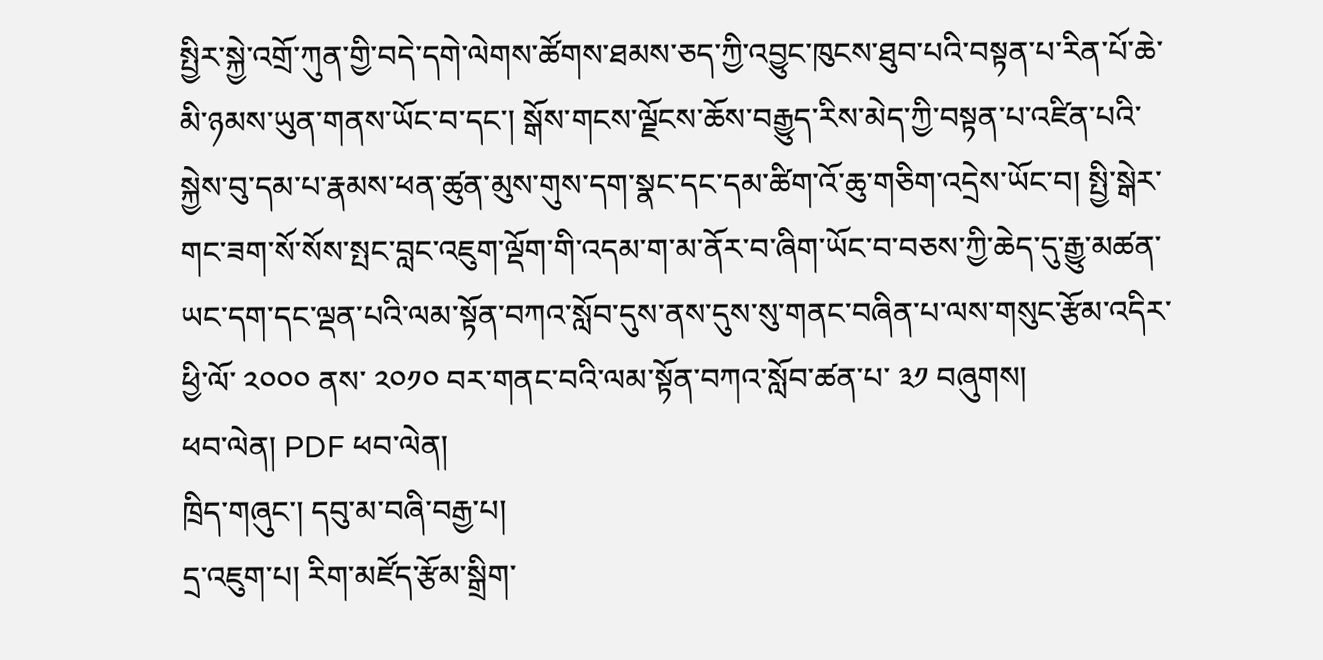སྤྱིར་སྐྱེ་འགྲོ་ཀུན་གྱི་བདེ་དགེ་ལེགས་ཚོགས་ཐམས་ཅད་ཀྱི་འབྱུང་ཁུངས་ཐུབ་པའི་བསྟན་པ་རིན་པོ་ཆེ་མི་ཉམས་ཡུན་གནས་ཡོང་བ་དང་། སྒོས་གངས་ལྗོངས་ཆོས་བརྒྱུད་རིས་མེད་ཀྱི་བསྟན་པ་འཛིན་པའི་སྐྱེས་བུ་དམ་པ་རྣམས་ཕན་ཚུན་མུས་གུས་དག་སྣང་དང་དམ་ཚིག་འོ་ཆུ་གཅིག་འདྲེས་ཡོང་བ། སྤྱི་སྒེར་གང་ཟག་སོ་སོས་སྤང་བླང་འཇུག་ལྡོག་གི་འདམ་ག་མ་ནོར་བ་ཞིག་ཡོང་བ་བཅས་ཀྱི་ཆེད་དུ་རྒྱུ་མཚན་ཡང་དག་དང་ལྡན་པའི་ལམ་སྟོན་བཀའ་སློབ་དུས་ནས་དུས་སུ་གནང་བཞིན་པ་ལས་གསུང་རྩོམ་འདིར་ཕྱི་ལོ་ ༢༠༠༠ ནས་ ༢༠༡༠ བར་གནང་བའི་ལམ་སྟོན་བཀའ་སློབ་ཚན་པ་ ༣༡ བཞུགས།
ཕབ་ལེན། PDF ཕབ་ལེན།
ཁྲིད་གཞུང་། དབུ་མ་བཞི་བརྒྱ་པ།
དྲ་འཇུག་པ། རིག་མཛོད་རྩོམ་སྒྲིག་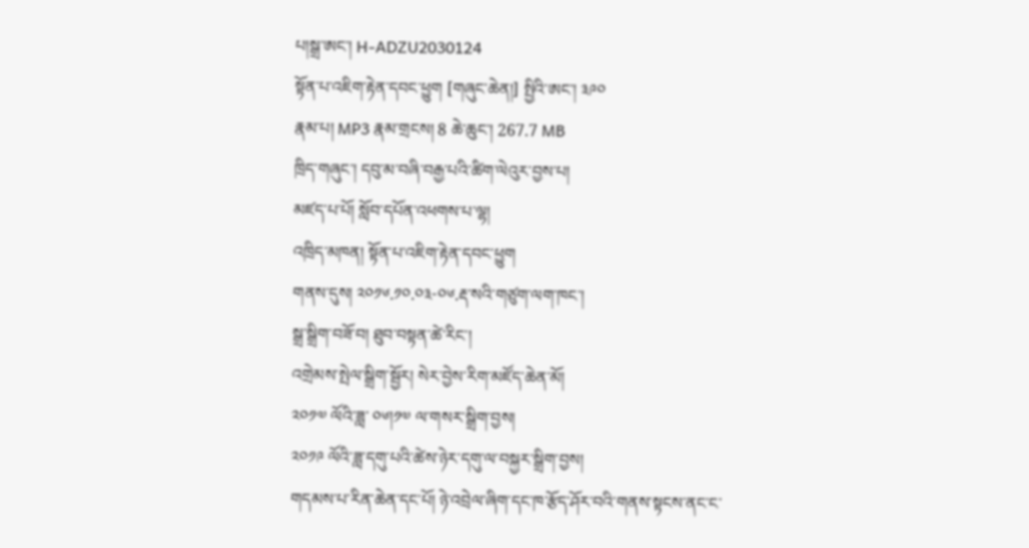པ།སྒྲ་ཨང་། H-ADZU2030124
སྟོན་པ་འཇིག་རྟེན་དབང་ཕྱུག [གཞུང་ཆེན།] སྤྱིའི་ཨང་། ༣༩༠
རྣམ་པ། MP3 རྣམ་གྲངས། 8 ཆེ་ཆུང་། 267.7 MB
ཁྲིད་གཞུང་། དབུ་མ་བཞི་བརྒྱ་པའི་ཚིག་ལེའུར་བྱས་པ།
མཛད་པ་པོ། སློབ་དཔོན་འཕགས་པ་ལྷ།
འཁྲིད་མཁན། སྟོན་པ་འཇིག་རྟེན་དབང་ཕྱུག
གནས་དུས། ༢༠༡༦.༡༠.༠༣-༠༦.རྡ་སའི་གཙུག་ལག་ཁང་།
སྒྲ་སྒྲིག་བཟོ་བ། ཐུབ་བསྟན་ཚེ་རིང་།
འགྲེམས་སྤེལ་སྒྲིག་སྦྱོར། སེར་བྱེས་རིག་མཛོད་ཆེན་མོ།
༢༠༡༧ ལོའི་ཟླ་ ༠༦།༡༧ ལ་གསར་སྒྲིག་བྱས།
༢༠༡༩ ལོའི་ཟླ་དགུ་པའི་ཚེས་ཉེར་དགུ་ལ་བསྐྱར་སྒྲིག་བྱས།
གདམས་པ་རིན་ཆེན་དང་པོ། ཉེ་འབྲེལ་ཞིག་དང་ཁ་རྩོད་ཤོར་བའི་གནས་སྟངས་ནང་ང་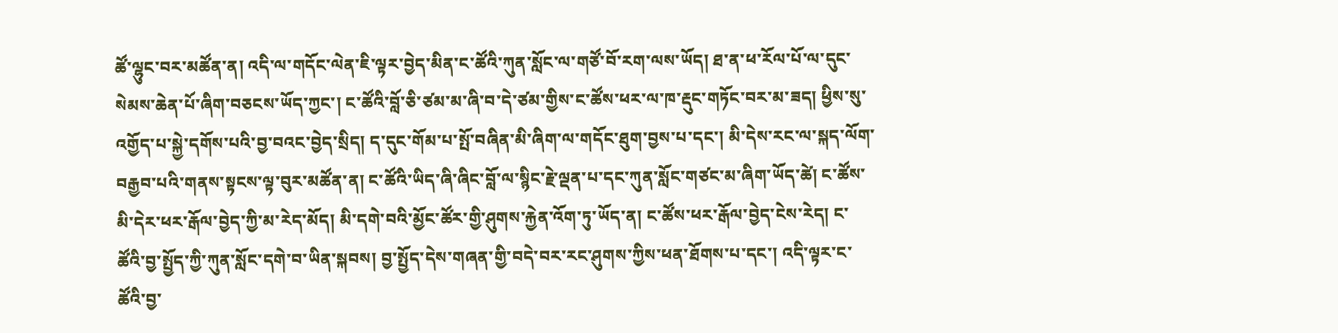ཚོ་ལྷུང་བར་མཚོན་ན། འདི་ལ་གདོང་ལེན་ཇི་ལྟར་བྱེད་མིན་ང་ཚོའི་ཀུན་སློང་ལ་གཙོ་བོ་རག་ལས་ཡོད། ཐ་ན་ཕ་རོལ་པོ་ལ་དུང་སེམས་ཆེན་པོ་ཞིག་བཅངས་ཡོད་ཀྱང་། ང་ཚོའི་བློ་ཅི་ཙམ་མ་ཞི་བ་དེ་ཙམ་གྱིས་ང་ཚོས་ཕར་ལ་ཁ་རྡུང་གཏོང་བར་མ་ཟད། ཕྱིས་སུ་འགྱོད་པ་སྐྱེ་དགོས་པའི་བྱ་བའང་བྱེད་སྲིད། ད་དུང་གོམ་པ་སྤོ་བཞིན་མི་ཞིག་ལ་གདོང་ཐུག་བྱས་པ་དང་། མི་དེས་རང་ལ་སྐད་ལོག་བརྒྱབ་པའི་གནས་སྟངས་ལྟ་བུར་མཚོན་ན། ང་ཚོའི་ཡིད་ཞི་ཞིང་བློ་ལ་སྙིང་རྗེ་ལྡན་པ་དང་ཀུན་སློང་གཙང་མ་ཞིག་ཡོད་ཚེ། ང་ཚོས་མི་དེར་ཕར་རྒོལ་བྱེད་ཀྱི་མ་རེད་མོད། མི་དགེ་བའི་མྱོང་ཚོར་གྱི་ཤུགས་རྐྱེན་འོག་ཏུ་ཡོད་ན། ང་ཚོས་ཕར་རྒོལ་བྱེད་ངེས་རེད། ང་ཚོའི་བྱ་སྤྱོད་ཀྱི་ཀུན་སློང་དགེ་བ་ཡིན་སྐབས། བྱ་སྤྱོད་དེས་གཞན་གྱི་བདེ་བར་རང་ཤུགས་ཀྱིས་ཕན་ཐོགས་པ་དང་། འདི་ལྟར་ང་ཚོའི་བྱ་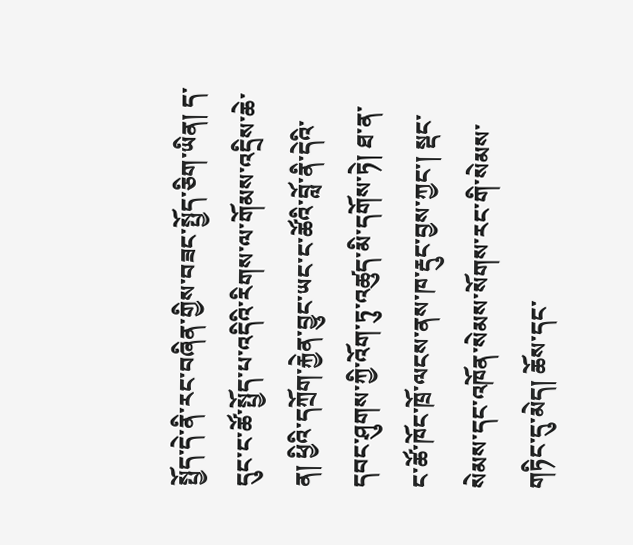སྤྱོད་དེ་ནི་རང་བཞིན་གྱིས་བཟང་སྤྱོད་ཅིག་ཡིན། ད་དུང་ང་ཚོ་སྤྱོད་པ་འདིའི་རིགས་ལ་གོམས་འདྲིས་ཆེ་ན། ཕྱིའི་དཀྲོག་རྐྱེན་བྱུང་ཡང་ང་ཚོའི་བློ་ནི་དེའི་དབང་ཤུགས་ཀྱི་འོག་ཏུ་འཚུད་མི་དགོས་ཏེ། ཐ་ན་ང་ཚོ་ཁོང་ཁྲོ་ལངས་ནས་ཁ་རྡུང་བྱས་ཀྱང་། སྡང་སེམས་དང་འཁོན་སེམས་སོགས་རང་གི་སེམས་གཏིང་དུ་མེད། ཆོས་དང་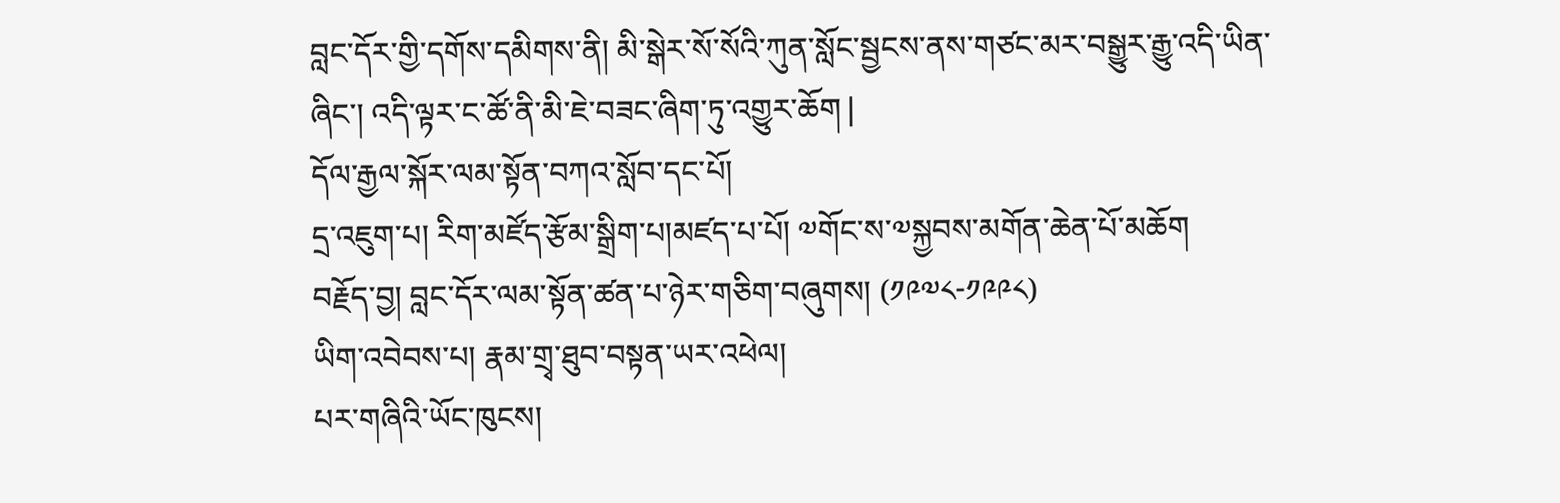བླང་དོར་གྱི་དགོས་དམིགས་ནི། མི་སྒེར་སོ་སོའི་ཀུན་སློང་སྦྱངས་ནས་གཙང་མར་བསྒྱུར་རྒྱུ་འདི་ཡིན་ཞིང་། འདི་ལྟར་ང་ཚོ་ནི་མི་ཇེ་བཟང་ཞིག་ཏུ་འགྱུར་ཆོག |
དོལ་རྒྱལ་སྐོར་ལམ་སྟོན་བཀའ་སློབ་དང་པོ།
དྲ་འཇུག་པ། རིག་མཛོད་རྩོམ་སྒྲིག་པ།མཛད་པ་པོ། ༧གོང་ས་༧སྐྱབས་མགོན་ཆེན་པོ་མཆོག
བརྗོད་བྱ། བླང་དོར་ལམ་སྟོན་ཚན་པ་ཉེར་གཅིག་བཞུགས། (༡༩༧༨-༡༩༩༨)
ཡིག་འབེབས་པ། རྣམ་གྲྭ་ཐུབ་བསྟན་ཡར་འཕེལ།
པར་གཞིའི་ཡོང་ཁུངས།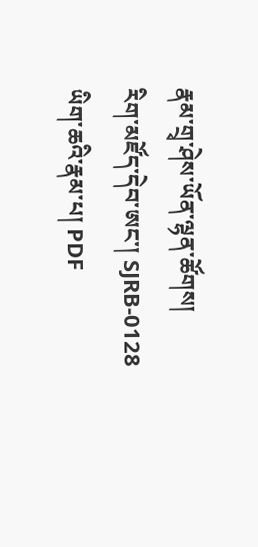རྣམ་གྲྭ་ཤེས་ཡོན་ལྷན་ཚོགས།
རིག་མཛོད་དེབ་ཨང་། SJRB-0128
ཡིག་ཆའི་རྣམ་པ། PDF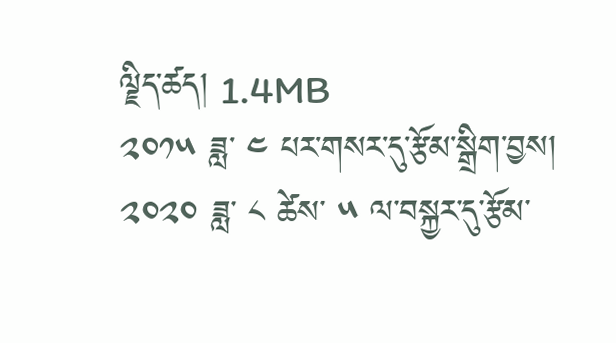ལྗིད་ཚད། 1.4MB
༢༠༡༥ ཟླ་ ༤ པར་གསར་དུ་རྩོམ་སྒྲིག་བྱས།
༢༠༢༠ ཟླ་ ༨ ཚེས་ ༥ ལ་བསྐྱར་དུ་རྩོམ་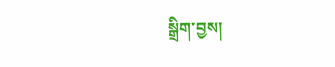སྒྲིག་བྱས།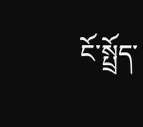ངོ་སྤྲོད་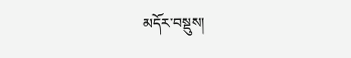མདོར་བསྡུས།